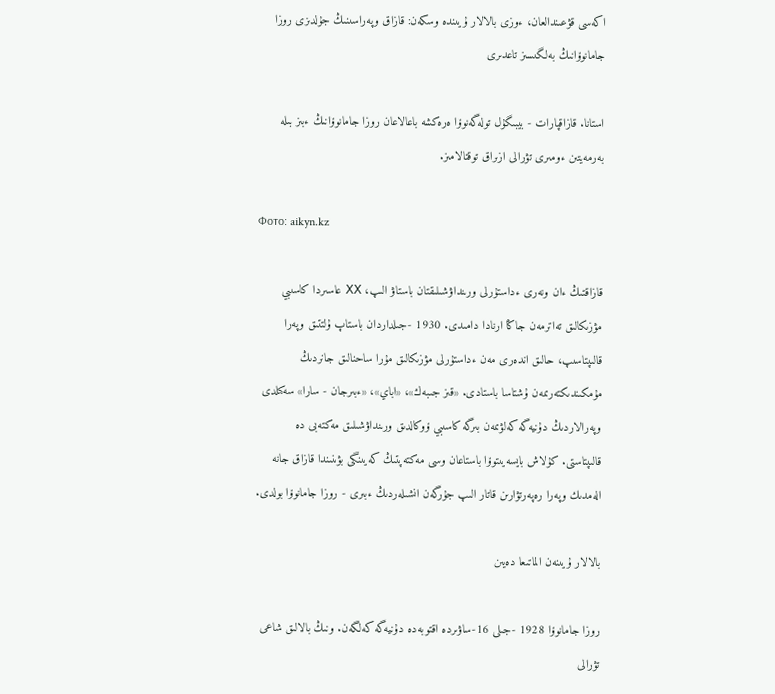اكەسى قۋعىندالعان، ءوزى بالالار ۇيىندە وسكەن: قازاق وپەراسىنىڭ جۇلدىزى روزا جامانوۆانىڭ بەلگىسىز تاعدىرى

استانا. قازاقپارات - بيبىگۇل تولەگەنوۆا ەرەكشە باعالاعان روزا جامانوۆانىڭ ءبىز بىلە بەرمەيتىن ءومىرى تۋرالى ازىراق توقتالامىز.

Фото: aikyn.kz

قازاقتىڭ ءان ونەرى ءداستۇرلى ورىنداۋشىلىقتان باستاۋ الىپ، ⅩⅩ عاسىردا كاسىبي مۋزىكالىق تەاترمەن جاڭا ارنادا دامىدى. 1930 -جىلداردان باستاپ ۇلتتىق وپەرا قالىپتاسىپ، حالىق اندەرى مەن ءداستۇرلى مۋزىكالىق مۇرا ساحنالىق جانردىڭ مۇمكىندىكتەرىمەن ۇشتاسا باستادى. «قىز جىبەك»، «اباي»، «ءبىرجان - سارا» سەكىلدى وپەرالاردىڭ دۇنيەگە كەلۋىمەن بىرگە كاسىبي ۆوكالدىق ورىنداۋشىلىق مەكتەبى دە قالىپتاستى. كۇلاش بايسەيىتوۆا باستاعان وسى مەكتەپتىڭ كەيىنگى بۋىنىندا قازاق جانە الەمدىك وپەرا رەپەرتۋارىن قاتار الىپ جۇرگەن انشىلەردىڭ ءبىرى - روزا جامانوۆا بولدى.

بالالار ۇيىنەن الماتىعا دەيىن

روزا جامانوۆا 1928 -جىلى 16-ساۋىردە اقتوبەدە دۇنيەگە كەلگەن. ونىڭ بالالىق شاعى تۋرالى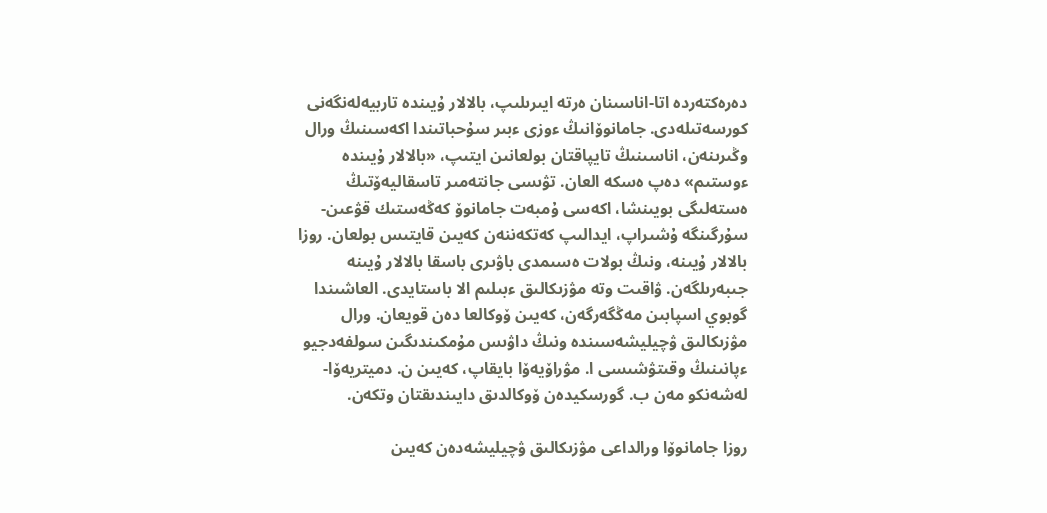دەرەكتەردە اتا-اناسىنان ەرتە ايىرىلىپ، بالالار ۇيىندە تاربيەلەنگەنى كورسەتىلەدى. جامانوۆانىڭ ءوزى ءبىر سۇحباتىندا اكەسىنىڭ ورال وڭىرىنەن، اناسىنىڭ تايپاقتان بولعانىن ايتىپ، «بالالار ۇيىندە ءوستىم» دەپ ەسكە العان. تۋىسى جانتەمىر تاسقاليەۆتىڭ ەستەلىگى بويىنشا، اكەسى ۇمبەت جامانوۆ كەڭەستىك قۋعىن-سۇرگىنگە ۇشىراپ، ايدالىپ كەتكەننەن كەيىن قايتىس بولعان. روزا بالالار ۇيىنە، ونىڭ بولات ەسىمدى باۋىرى باسقا بالالار ۇيىنە جىبەرىلگەن. ۋاقىت وتە مۋزىكالىق ءبىلىم الا باستايدى. العاشىندا گوبوي اسپابىن مەڭگەرگەن، كەيىن ۆوكالعا دەن قويعان. ورال مۋزىكالىق ۋچيليشەسىندە ونىڭ داۋىس مۇمكىندىگىن سولفەدجيو ءپانىنىڭ وقىتۋشىسى ا. مۋراۆيەۆا بايقاپ، كەيىن ن. دميتريەۆا- لەشەنكو مەن ب. گورسكيدەن ۆوكالدىق دايىندىقتان وتكەن.

روزا جامانوۆا ورالداعى مۋزىكالىق ۋچيليشەدەن كەيىن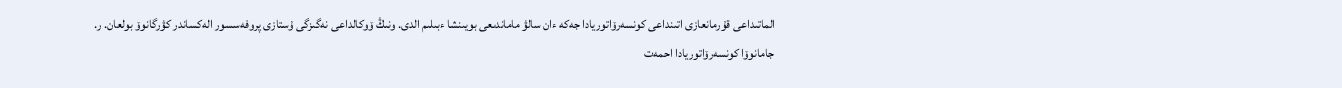الماتىداعى قۇرمانعازى اتىنداعى كونسەرۆاتوريادا جەكە ءان سالۋ ماماندىعى بويىنشا ءبىلىم الدى. ونىڭ ۆوكالداعى نەگىزگى ۇستازى پروفەسسور الەكساندر كۋرگانوۆ بولعان. ر. جامانوۆا كونسەرۆاتوريادا احمەت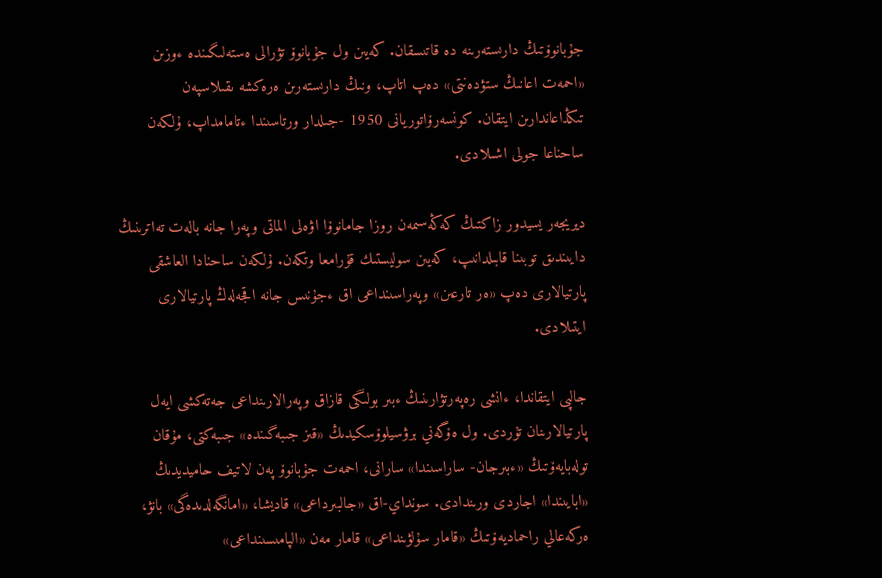جۇبانوۆتىڭ دارىستەرىنە دە قاتىسقان. كەيىن ول جۇبانوۆ تۋرالى ەستەلىگىندە ءوزىن «احمەت اعانىڭ ستۋدەنتى» دەپ اتاپ، ونىڭ دارىستەرىن ەرەكشە ىقىلاسپەن تىڭداعاندارىن ايتقان. كونسەرۆاتوريانى 1950 -جىلدار ورتاسىندا ءتامامداپ، ۇلكەن ساحناعا جولى اشىلادى.

ديريجەر يسيدور زاكتىڭ كەڭەسىمەن روزا جامانوۆا اۋەلى الماتى وپەرا جانە بالەت تەاترىنىڭ دايىندىق توبىنا قابىلدانىپ، كەيىن سوليستىك قۇرامعا وتكەن. ۇلكەن ساحنادا العاشقى پارتيالارى دەپ «ەر تارعىن» وپەراسىنداعى اق ءجۇنىس جانە اقجەلەڭ پارتيالارى ايتىلادى.

جالپى ايتقاندا، ءانشى رەپەرتۋارىنىڭ ءبىر بولىگى قازاق وپەرالارىنداعى جەتەكشى ايەل پارتيالارىنان تۇردى. ول ەۆگەني برۋسيلوۆسكيدىڭ «قىز جىبەگىندە» جىبەكتى، مۇقان تولەبايەۆتىڭ «ءبىرجان- ساراسىندا» سارانى، احمەت جۇبانوۆ پەن لاتيف حاميديدىڭ «ابايىندا» اجاردى ورىندادى. سونداي-اق «جالبىرداعى» قاديشا، «امانگەلدىدەگى» بانۋ، ەركەعالي راحماديەۆتىڭ «قامار سۇلۋىنداعى» قامار مەن «الپامىسىنداعى»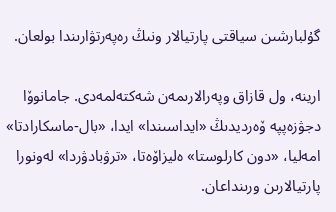گۇلبارشىن سياقتى پارتيالار ونىڭ رەپەرتۋارىندا بولعان.

ارينە، ول قازاق وپەرالارىمەن شەكتەلمەدى. جامانوۆا دجۋزەپپە ۆەرديدىڭ «ايداسىندا» ايدا، «بال-ماسكارادتا» امەليا، «دون كارلوستا» ەليزاۆەتا، «ترۋبادۋردا» لەونورا پارتيالارىن ورىنداعان.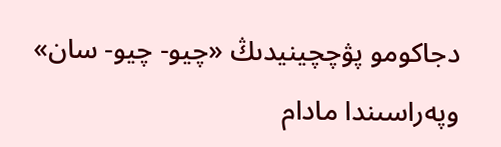دجاكومو پۋچچينيدىڭ «چيو- چيو- سان» وپەراسىندا مادام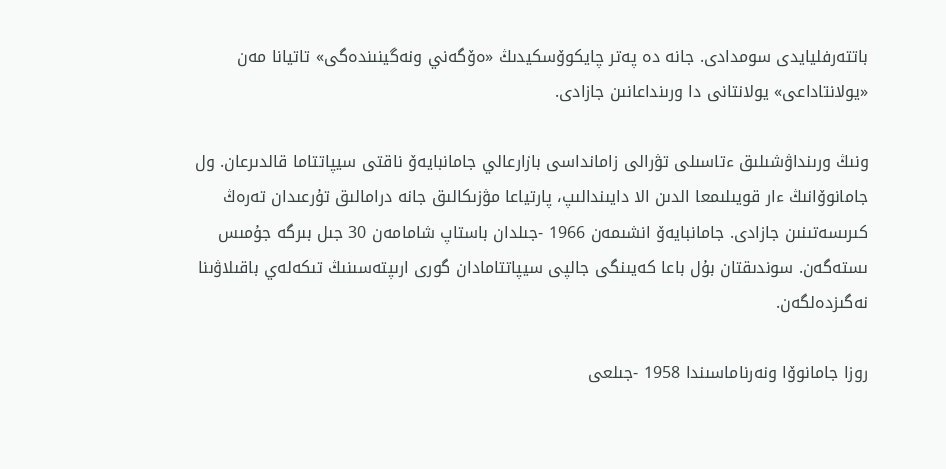باتتەرفليايدى سومدادى. جانە دە پەتر چايكوۆسكيدىڭ «ەۆگەني ونەگينىندەگى» تاتيانا مەن «يولانتاداعى» يولانتانى دا ورىنداعانىن جازادى.

ونىڭ ورىنداۋشىلىق ءتاسىلى تۋرالى زامانداسى بازارعالي جامانبايەۆ ناقتى سيپاتتاما قالدىرعان. ول جامانوۆانىڭ ءار قويىلىمعا الدىن الا دايىندالىپ، پارتياعا مۋزىكالىق جانە درامالىق تۇرعىدان تەرەڭ كىرىسەتىنىن جازادى. جامانبايەۆ انشىمەن 1966 -جىلدان باستاپ شامامەن 30 جىل بىرگە جۇمىس ىستەگەن. سوندىقتان بۇل باعا كەيىنگى جالپى سيپاتتامادان گورى ارىپتەسىنىڭ تىكەلەي باقىلاۋىنا نەگىزدەلگەن.

روزا جامانوۆا ونەرناماسىندا 1958 -جىلعى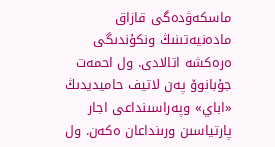ماسكەۋدەگى قازاق مادەنيەتىنىڭ ونكۇندىگى ەرەكشە اتالادى. ول احمەت جۇبانوۆ پەن لاتيف حاميديدىڭ «اباي» وپەراسىنداعى اجار پارتياسىن ورىنداعان ەكەن. ول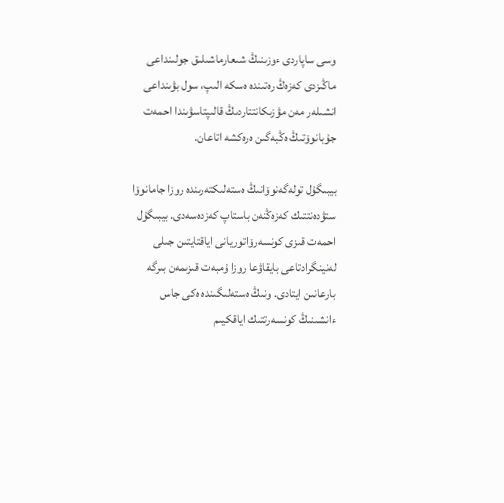وسى ساپاردى ءوزىنىڭ شىعارماشىلىق جولىنداعى ماڭىزدى كەزەڭ رەتىندە ەسكە الىپ، سول بۋىنداعى انشىلەر مەن مۋزىكانتتاردىڭ قالىپتاسۋىندا احمەت جۇبانوۆتىڭ ەڭبەگىن ەرەكشە اتاعان.

بيبىگۇل تولەگەنوۆانىڭ ەستەلىكتەرىندە روزا جامانوۆا ستۋدەنتتىك كەزەڭنەن باستاپ كەزدەسەدى. بيبىگۇل احمەت قىزى كونسەرۆاتوريانى اياقتايتىن جىلى لەنينگرادتاعى بايقاۋعا روزا ۇمبەت قىزىمەن بىرگە بارعانىن ايتادى. ونىڭ ەستەلىگىندە ەكى جاس ءانشىنىڭ كونسەرتتىك اياقكيىم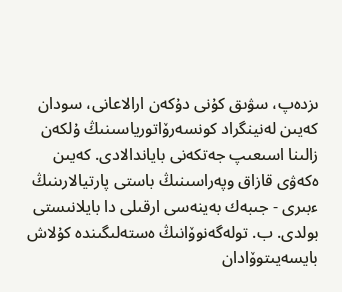ىزدەپ، سۋىق كۇنى دۇكەن ارالاعانى، سودان كەيىن لەنينگراد كونسەرۆاتورياسىنىڭ ۇلكەن زالىنا اسىعىپ جەتكەنى باياندالادى. كەيىن ەكەۋى قازاق وپەراسىنىڭ باستى پارتيالارىنىڭ ءبىرى - جىبەك بەينەسى ارقىلى دا بايلانىستى بولدى. ب. تولەگەنوۆانىڭ ەستەلىگىندە كۇلاش بايسەيىتوۆادان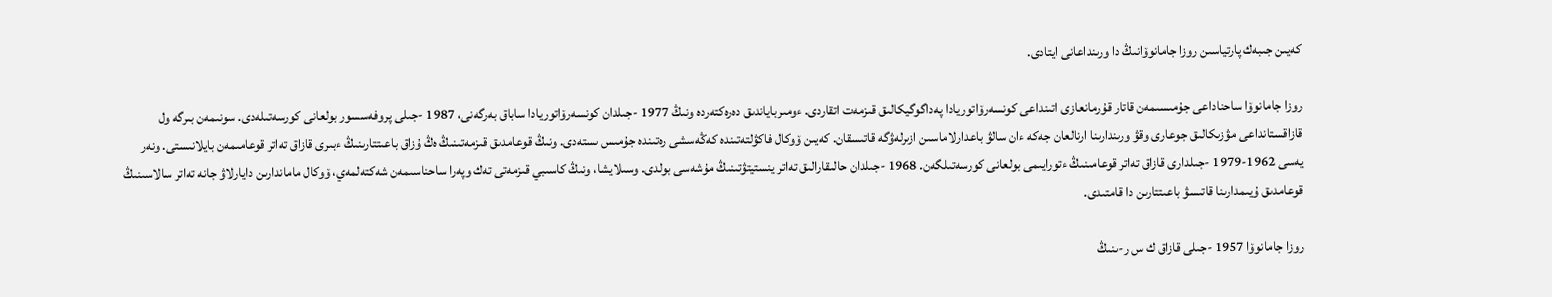كەيىن جىبەك پارتياسىن روزا جامانوۆانىڭ دا ورىنداعانى ايتادى.

روزا جامانوۆا ساحناداعى جۇمىسىمەن قاتار قۇرمانعازى اتىنداعى كونسەرۆاتوريادا پەداگوگيكالىق قىزمەت اتقاردى. ءومىرباياندىق دەرەكتەردە ونىڭ 1977 -جىلدان كونسەرۆاتوريادا ساباق بەرگەنى، 1987 -جىلى پروفەسسور بولعانى كورسەتىلەدى. سونىمەن بىرگە ول قازاقستانداعى مۋزىكالىق جوعارى وقۋ ورىندارىنا ارنالعان جەكە ءان سالۋ باعدارلاماسىن ازىرلەۋگە قاتىسقان. كەيىن ۆوكال فاكۋلتەتىندە كەڭەسشى رەتىندە جۇمىس ىستەدى. ونىڭ قوعامدىق قىزمەتىنىڭ ەڭ ۇزاق باعىتتارىنىڭ ءبىرى قازاق تەاتر قوعامىمەن بايلانىستى. ونەر يەسى 1962-1979 -جىلدارى قازاق تەاتر قوعامىنىڭ ءتورايىمى بولعانى كورسەتىلگەن. 1968 -جىلدان حالىقارالىق تەاتر ينستيتۋتىنىڭ مۇشەسى بولدى. وسىلايشا، ونىڭ كاسىبي قىزمەتى تەك وپەرا ساحناسىمەن شەكتەلمەي، ۆوكال ماماندارىن دايارلاۋ جانە تەاتر سالاسىنىڭ قوعامدىق ۇيىمدارىنا قاتىسۋ باعىتتارىن دا قامتىدى.

روزا جامانوۆا 1957 -جىلى قازاق ك س ر-ىنىڭ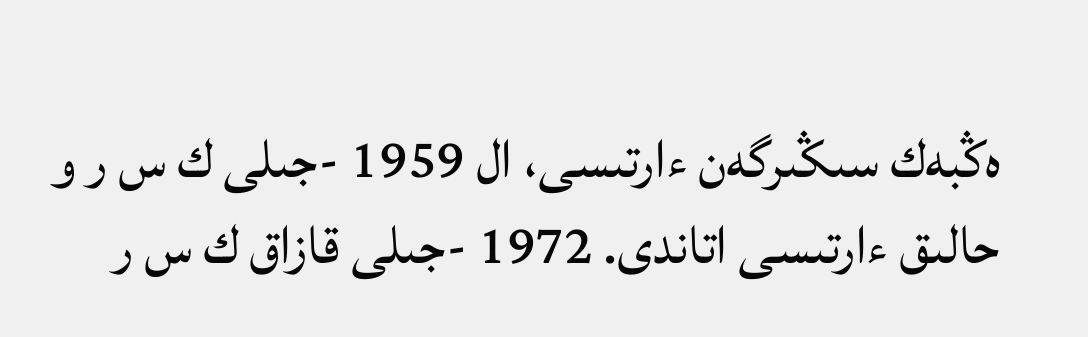ەڭبەك سىڭىرگەن ءارتىسى، ال 1959 -جىلى ك س ر و حالىق ءارتىسى اتاندى. 1972 -جىلى قازاق ك س ر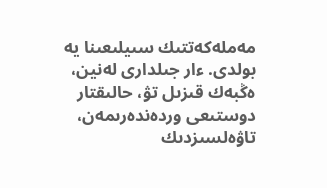مەملەكەتتىك سىيلىعىنا يە بولدى. ءار جىلدارى لەنين، ەڭبەك قىزىل تۋ، حالىقتار دوستىعى وردەندەرىمەن، تاۋەلسىزدىك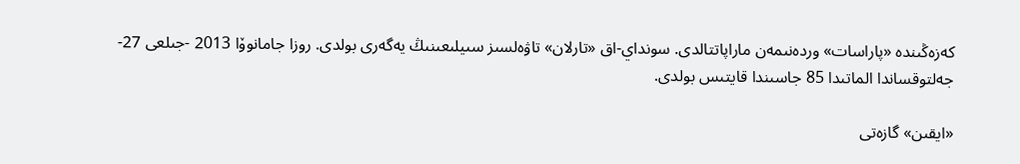كەزەڭىندە «پاراسات» وردەنىمەن ماراپاتتالدى. سونداي-اق «تارلان» تاۋەلسىز سىيلىعىنىڭ يەگەرى بولدى. روزا جامانوۆا 2013 -جىلعى 27-جەلتوقساندا الماتىدا 85 جاسىندا قايتىس بولدى.

«ايقىن» گازەتى